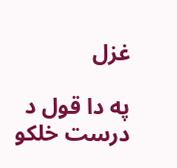غزل

په دا قول د درست خلکو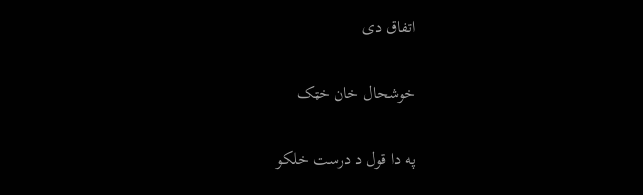اتفاق دی

خوشحال خان خټک

په دا قول د درست خلکو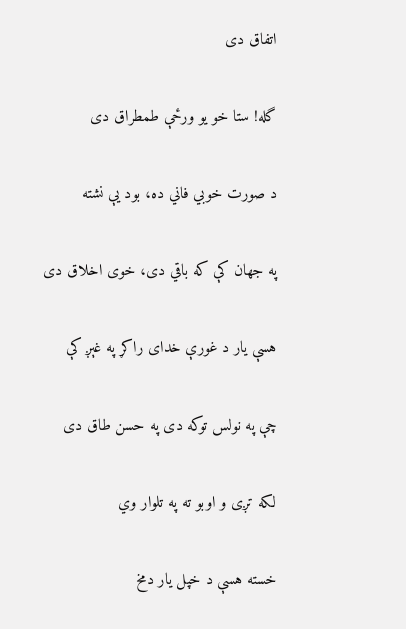اتفاق دی

گله! ستا خو يو ورځې طمطراق دی

د صورت خوبي فاني ده، بود يې نشته

په جهان کې که باقي دی، خوی اخلاق دی

هسې يار د غورې خدای راکړ په غېږ کې

چې په نولس توکه دی په حسن طاق دی

لکه تږی و اوبو ته په تلوار وي

خسته هسې د خپل يار دمخ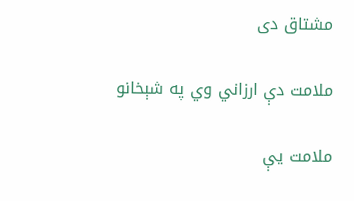مشتاق دی

ملامت دې ارزاني وي په شېخانو

ملامت يې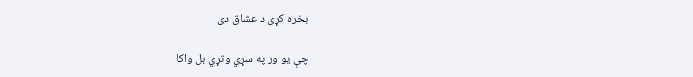بخره کړی د عشاق دی

چې يو ور په سړي وتړي بل واکا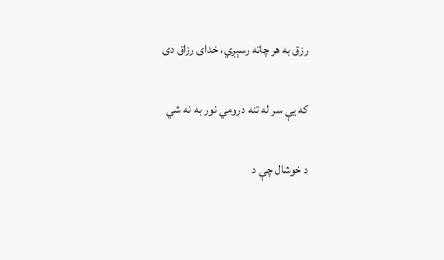رزق به هر چاته رسېږي، خدای رزاق دی

که يې سر له تنه درومي نور به نه شي

د خوشال چې د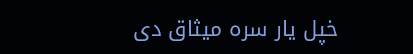خپل يار سره ميثاق دی